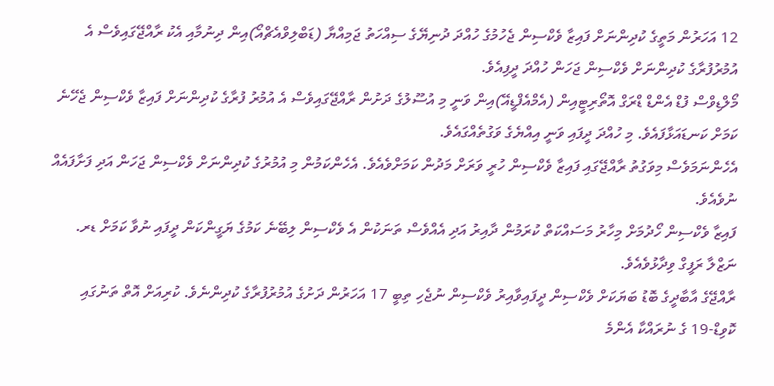12 އަހަރުން މަތީގެ ކުދިންނަށް ފައިޒާ ވެކްސިން ޖެހުމުގެ ހުއްދަ ދުނިޔޭގެ ސިއްހަތު ޖަމިއްޔާ (ޑަބްލިވްއެޗްއޯ)އިން ދިނުމާއި އެކު ރާއްޖޭގައިވެސް އެ އުމުރުފުރާގެ ކުދިންނަށް ވެކްސިން ޖަހަން ހުއްދަ ދީފިއެވެ.
މޯލްޑިވްސް ފުޑް އެންޑް ޑްރަގް އޮތޯރިޓީއިން (އެމްއެފްޑީއޭ)އިން ވަނީ މި އުސޫލުގެ ދަށުން ރާއްޖޭގައިވެސް އެ އުމުރު ފުރާގެ ކުދިންނަށް ފައިޒާ ވެކްސިން ޖެހޭނެ ކަމަށް ކަނޑައަޅާފައެވެ. މި ހުއްދަ ދީފައި ވަނީ އިއްޔެގެ ވަގުތެއްގައެވެ.
އެހެންނަމަވެސް މިވަގުތު ރާއްޖޭގައި ފައިޒާ ވެކްސިން ހުރީ ވަރަށް މަދުން ކަމަށްވެއެވެ. އެހެންކަމުން މި އުމުރުގެ ކުދިންނަށް ވެކްސިން ޖަހަން އަދި ފަށާފައެއް ނުވެއެވެ.
ފައިޒާ ވެކްސިން ހޯދުމަށް މިހާރު މަސައްކަތް ކުރަމުން ދާއިރު އަދި އެއްވެސް ތަނަކުން އެ ވެކްސިން ލިބޭނެ ކަމުގެ ޔަގީންކަން ދީފައި ނުވާ ކަމަށް ޑރ. ނަޒްލާ ރަފީގް ވިދާޅުވެއެވެ.
ރާއްޖޭގެ އާބާދީގެ ބޮޑު ބަޔަކަށް ވެކްސިން ދީފައިވާއިރު ވެކްސިން ނުޖެހި ތިބީ 17 އަހަރުން ދަށުގެ އުމުރުފުރާގެ ކުދިންނެވެ. ކުރިއަށް އޮތް ތަނުގައި ކޮވިޑް-19 ގެ ނުރައްކާ އެންމެ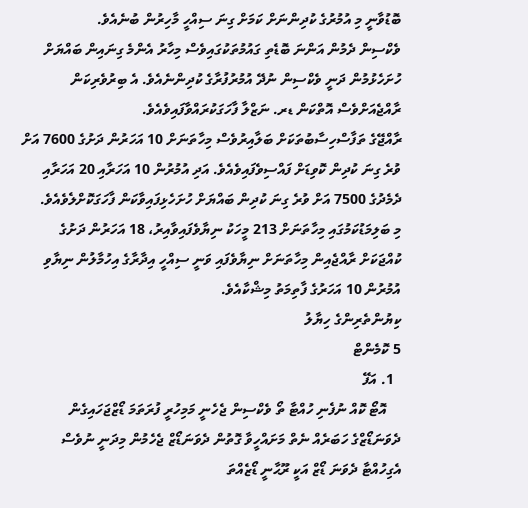ބޮޑުވާނީ މި އުމުރުގެ ކުދިންނަށް ކަމަށް ގިނަ ސިއްހީ މާހިރުން ބުނެއެވެ.
ވެކްސިން ދެމުން އަންނަ ބޮޑެތި ގައުމުތަކުގައިވެސް މިހާރު އެންމެ ގިނައިން ބައްޔަށް ހުށަހެޅުމުން ދަނީ ވެކްސިން ނުދޭ އުމުރުފުރާގެ ކުދިންނެއެވެ. އެ ބިރުވެރިކަން ރާއްޖެއަށްވެސް އޮތްކަން ޑރ. ނަޒްލާ ފާހަގަކުރައްވާފައިވެއެވެ.
ރާއްޖޭގެ ތަފާސްހިސާބުތަކަށް ބަލާއިރުވެސް މިހާތަނަށް 10 އަހަރުން ދަށުގެ 7600 އަށް ވުރެ ގިނަ ކުދިން ކޮވިޑަށް ފައްސިވެފައިވެއެވެ. އަދި އުމުރުން 10 އަހަރާއި 20 އަހަރާއި ދެމެދުގެ 7500 އަށް ވުރެ ގިނަ ކުދިން ބައްޔަށް ހުށަހެޅިފައިވާކަން ފާހަގަކޮށްލެވެއެވެ.
މި ބަލިމަޑުކަމުގައި މިހާތަނަށް 213 މީހަކު ނިޔާވެފައިވާއިރު، 18 އަހަރުން ދަށުގެ ކުއްޖަކަށް ރާއްޖެއިން މިހާތަނަށް ނިޔާވެފައި ވަނީ ސިއްހީ އިދާރާގެ އިހުމާލުން ނިޔާވި އުމުރުން 10 އަހަރުގެ ފާތިމަތު މިޝްކާއެވެ.
ކިޔުންތެރިންގެ ހިޔާލު
5 ކޮމެންޓް
  1. އަފޭ
    އޮޓޯ ކޮއް ނުފެނި ހުއްޓާ ތޯ ވެކްސިން ޖެހެނީ މަމިހުރީ ފުރަތަމަ ޑޯޒްޖަހައިގެން ދެވަނަޑޯޒްގެ ހަބަރެއް ނެތް މަށައްހީވާ ގޮތުން ދެވަނަޑޯޒް ޖެހެމުން މިދަނީ ނުވެސް އެގިހުއްޓާ ދެވަނަ ޑޯޒް އަކީ ރޫޙާނީ ޑޯޒެއްތަ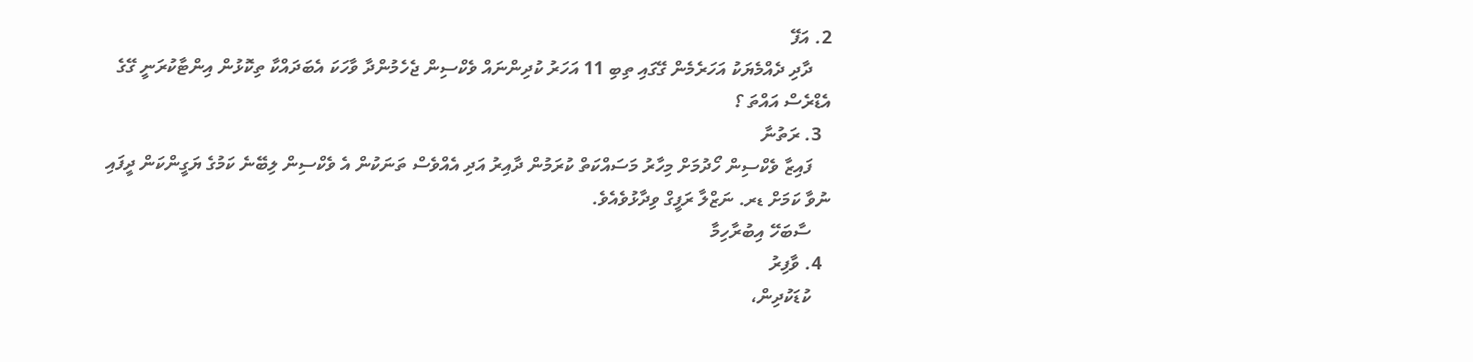2. އަފޭ
    ދާދި ދެއްމެޔަކު އަހަރެމެން ގޭގައި ތިބި 11 އަހަރު ކުދިންނައް ވެކްސިން ޖެހެމުންދާ ވާހަކަ އެބަދައްކާ ތިކޮޅުން އިންޓާކުރަނީ ގޭގެ އެޑްރެސް އައްތަ ؟
  3. ރަތުނާ
    ފައިޒާ ވެކްސިން ހޯދުމަށް މިހާރު މަސައްކަތް ކުރަމުން ދާއިރު އަދި އެއްވެސް ތަނަކުން އެ ވެކްސިން ލިބޭނެ ކަމުގެ ޔަގީންކަން ދީފައި ނުވާ ކަމަށް ޑރ. ނަޒްލާ ރަފީގް ވިދާޅުވެއެވެ.
    ސާބަހޭ އިބުރާހިމާ
  4. ވާފިރު
    ކުޑަކުދިން،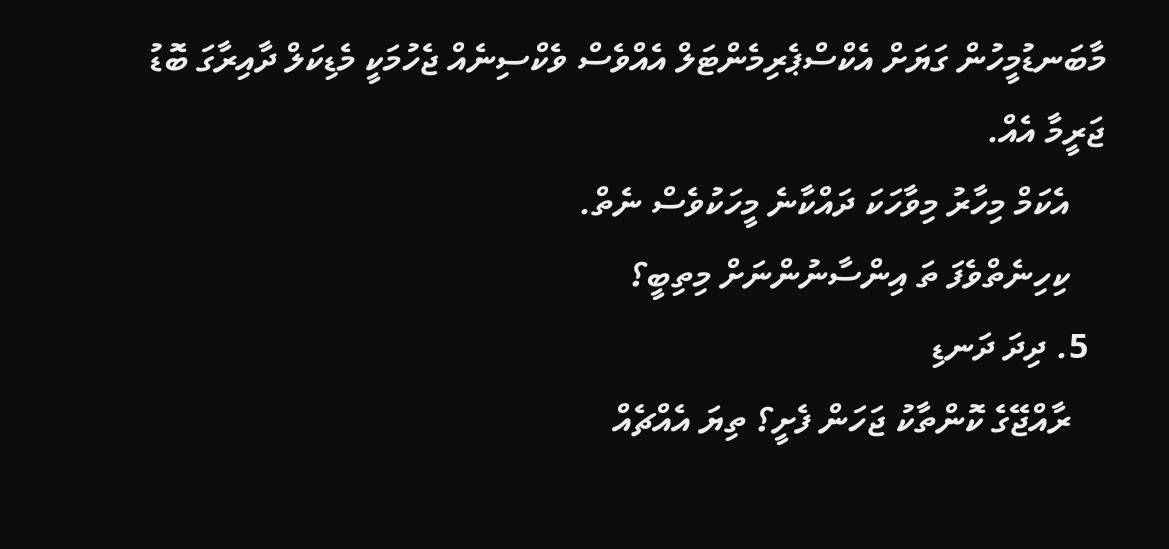މާބަނޑުމީހުން ގަޔަށް އެކްސްޕެރިމެންޓަލް އެއްވެސް ވެކްސިނެއް ޖެހުމަކީ މެޑިކަލް ދާއިރާގަ ބޮޑު ޖަރީމާ އެއް.
    އެކަމް މިހާރު މިވާހަކަ ދައްކާނެ މީހަކުވެސް ނެތް.
    ކިހިނެތްވެފަ ތަ އިންސާނުންނަށް މިތިބީ؟
  5. ދިދަ ދަނޑި
    ރާއްޖޭގެ ކޮންތާކު ޖަހަން ފެށީ؟ ތިޔަ އެއްޗެއް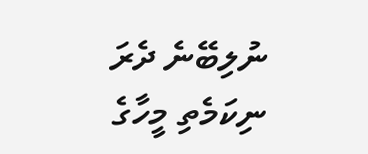ނުލިބޭނެ ދެރަ ނިކަމެތި މީހާގެ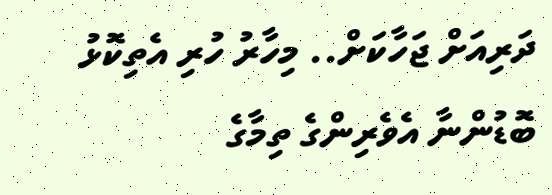ދަރިއަށް ޖަހާކަށް.. މިހާރު ހުރި އެތިކޮޅު ބޮޑުންނާ އެވެރިންގެ ތިމާގެ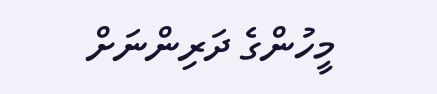މީހުންގެ ދަރިންނަށް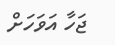ޖަހާ އަވަހަށް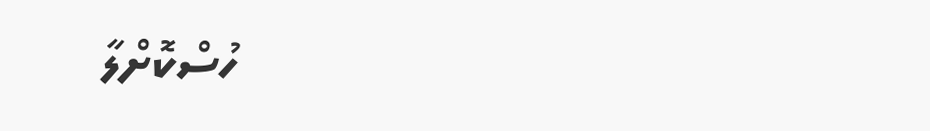ހުސްކޮށްލާ